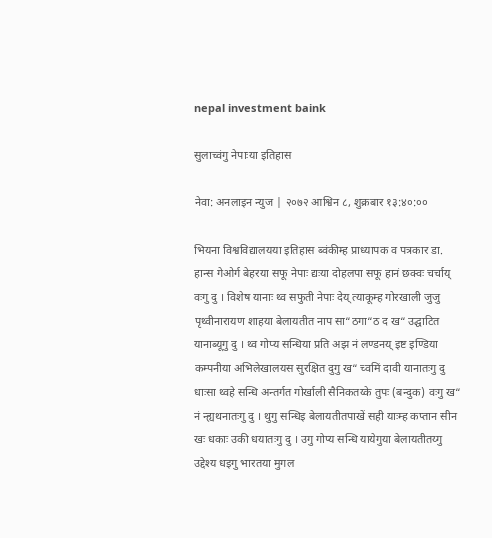nepal investment baink

सुलाच्वंगु नेपाःया इतिहास

नेवा: अनलाइन न्युज | २०७२ आश्विन ८, शुक्रबार १३:४०:००

भियना विश्वविद्यालयया इतिहास ब्वंकीम्ह प्राध्यापक व पत्रकार डा. हान्स गेओर्ग बेहरया सफू नेपाः द्यःया दोहलपा सफू हानं छक्वः चर्चाय् वःगु दु । विशेष यानाः थ्व सफुती नेपाः देय् त्याकूम्ह गोरखाली जुजु पृथ्वीनारायण शाहया बेलायतीत नाप सा“ठगा“ठ द ख“ उद्घाटित यानाब्यूगु दु । थ्व गोप्य सन्धिया प्रति अझ नं लण्डनय् इष्ट इण्डिया कम्पनीया अभिलेखालयस सुरक्षित दुगु ख“ च्वमिं दावी यानातःगु दु धाःसा थ्वहे सन्धि अन्तर्गत गोर्खाली सैनिकतय्के तुपः (बन्दुक) वःगु ख“ नं न्ह्यथनातःगु दु । थुगु सन्धिइ बेलायतीतपाखें सही याःम्ह कप्तान सीन खः धकाः उकी धयातःगु दु । उगु गोप्य सन्धि यायेगुया बेलायतीतय्गु उद्देश्य धइगु भारतया मुगल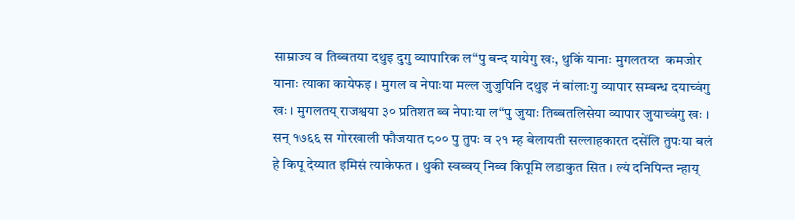साम्राज्य व तिब्बतया दथुइ दुगु व्यापारिक ल“पु बन्द यायेगु खः, थुकिं यानाः मुगलतय्त  कमजोर यानाः त्याका कायेफइ । मुगल व नेपाःया मल्ल जुजुपिनि दथुइ नं बांलाःगु व्यापार सम्बन्ध दयाच्वंगु खः । मुगलतय् राजश्वया ३० प्रतिशत ब्व नेपाःया ल“पु जुयाः तिब्बतलिसेया व्यापार जुयाच्वंगु खः ।
सन् १७६६ स गोरखाली फौजयात ८०० पु तुपः व २१ म्ह बेलायती सल्लाहकारत दसेंलि तुपःया बलं हे किपू देय्यात इमिसं त्याकेफत । थुकी स्वब्वय् निब्व किपूमि लडाकुत सित । ल्यं दनिपिन्त न्हाय्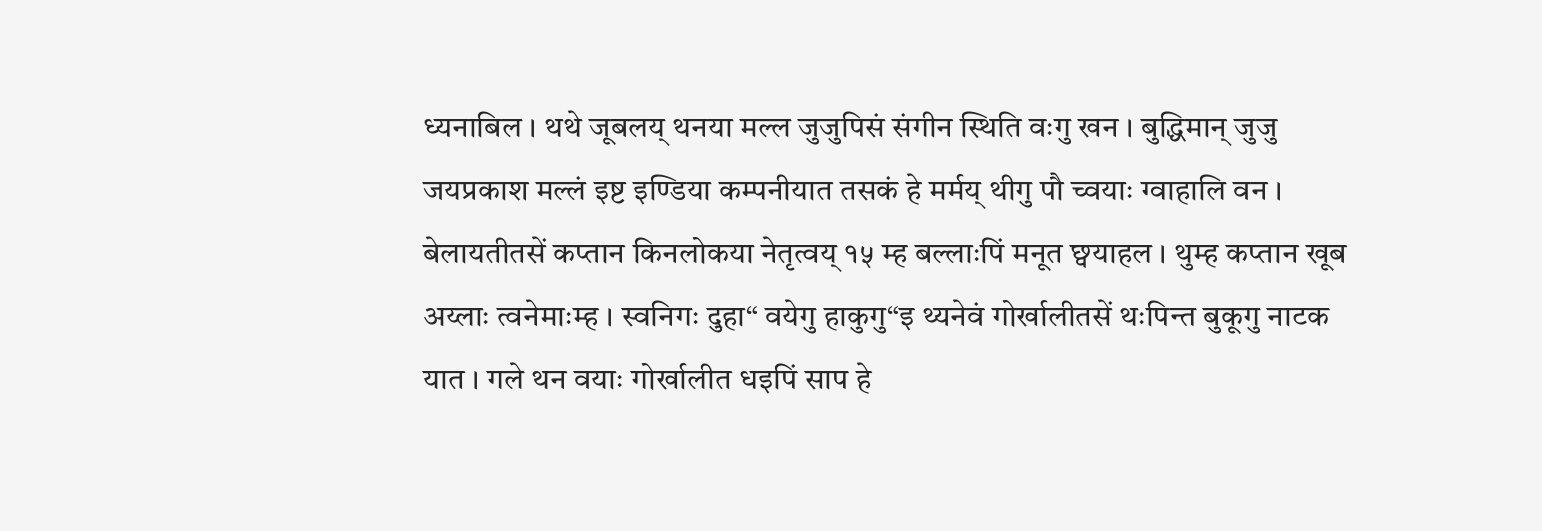ध्यनाबिल । थथे जूबलय् थनया मल्ल जुजुपिसं संगीन स्थिति वःगु खन । बुद्धिमान् जुजु जयप्रकाश मल्लं इष्ट इण्डिया कम्पनीयात तसकं हे मर्मय् थीगु पौ च्वयाः ग्वाहालि वन । बेलायतीतसें कप्तान किनलोकया नेतृत्वय् १५ म्ह बल्लाःपिं मनूत छ्वयाहल । थुम्ह कप्तान खूब अय्लाः त्वनेमाःम्ह । स्वनिगः दुहा“ वयेगु हाकुगु“इ थ्यनेवं गोर्खालीतसें थःपिन्त बुकूगु नाटक यात । गले थन वयाः गोर्खालीत धइपिं साप हे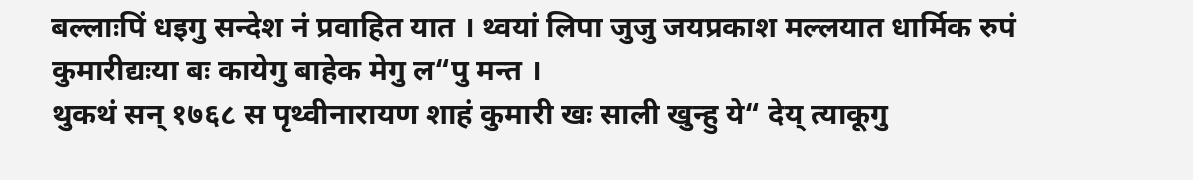बल्लाःपिं धइगु सन्देश नं प्रवाहित यात । थ्वयां लिपा जुजु जयप्रकाश मल्लयात धार्मिक रुपं कुमारीद्यःया बः कायेगु बाहेक मेगु ल“पु मन्त ।
थुकथं सन् १७६८ स पृथ्वीनारायण शाहं कुमारी खः साली खुन्हु ये“ देय् त्याकूगु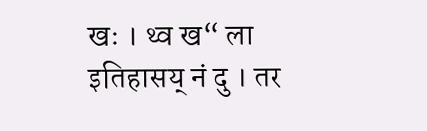खः । थ्व ख“ ला इतिहासय् नं दु । तर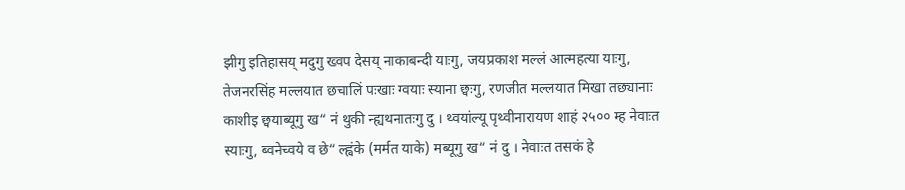झीगु इतिहासय् मदुगु ख्वप देसय् नाकाबन्दी याःगु, जयप्रकाश मल्लं आत्महत्या याःगु, तेजनरसिंह मल्लयात छचालिं पःखाः ग्वयाः स्याना छ्वःगु, रणजीत मल्लयात मिखा तछ्यानाः काशीइ छ्वयाब्यूगु ख“ नं थुकी न्ह्यथनातःगु दु । थ्वयांल्यू पृथ्वीनारायण शाहं २५०० म्ह नेवाःत स्याःगु, ब्वनेच्वये व छे“ ल्ह्वंके (मर्मत याके) मब्यूगु ख“ नं दु । नेवाःत तसकं हे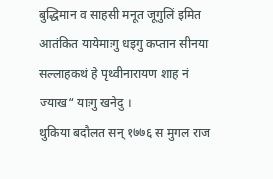बुद्धिमान व साहसी मनूत जूगुलिं इमित आतंकित यायेमाःगु धइगु कप्तान सीनया सल्लाहकथं हे पृथ्वीनारायण शाह नं  ज्याख“ याःगु खनेदु ।
थुकिया बदौलत सन् १७७६ स मुगल राज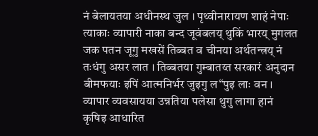नं बेलायतया अधीनस्थ जुल । पृथ्वीनारायण शाहं नेपाः त्याकाः व्यापारी नाका बन्द जूवंबलय् थुकिं भारय् मुगलत जक पतन जूगु मखसें तिब्बत व चीनया अर्थतन्त्रय् नं तःधंगु असर लात । तिब्बतया गुम्बातय्त सरकारं अनुदान बीमफयाः इपिं आत्मनिर्भर जुइगु ल“पुइ लाः वन । व्यापार व्यवसायया उन्नतिया पलेसा थुगु लागा हानं कृषिइ आधारित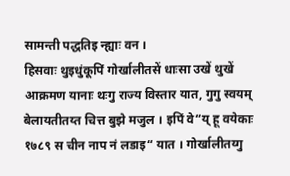सामन्ती पद्धतिइ न्ह्याः वन ।
हिसवाः थुइधुंकूपिं गोर्खालीतसें धाःसा उखें थुखें आक्रमण यानाः थःगु राज्य विस्तार यात, गुगु स्वयम् बेलायतीतय्त चित्त बुझे मजुल । इपिं वे“य् हू वयेकाः १७८९ स चीन नाप नं लडाइ“ यात । गोर्खालीतय्गु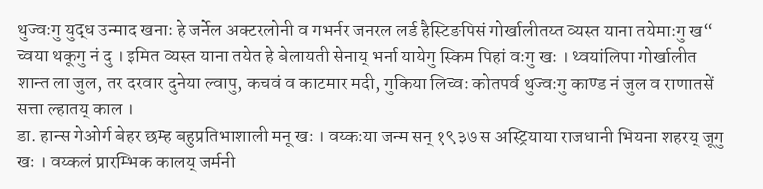थुज्वःगु युद्ध उन्माद खनाः हे जर्नेल अक्टरलोनी व गभर्नर जनरल लर्ड हैस्टिङपिसं गोर्खालीतय्त व्यस्त याना तयेमाःगु ख“ च्वया थकूगु नं दु । इमित व्यस्त याना तयेत हे बेलायती सेनाय् भर्ना यायेगु स्किम पिहां वःगु खः । थ्वयांलिपा गोर्खालीत शान्त ला जुल, तर दरवार दुनेया ल्वापु, कचवं व काटमार मदी, गुकिया लिच्वः कोतपर्व थुज्वःगु काण्ड नं जुल व राणातसें सत्ता ल्हातय् काल ।
डा. हान्स गेओर्ग बेहर छम्ह बहुप्रतिभाशाली मनू खः । वय्कःया जन्म सन् १९३७ स अस्ट्रियाया राजधानी भियना शहरय् जूगु खः । वय्कलं प्रारम्भिक कालय् जर्मनी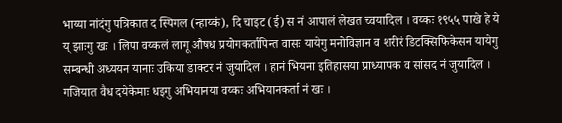भाय्या नांदंगु पत्रिकात द स्पिगल (न्हाय्कं), दि चाइट (ई) स नं आपालं लेखत च्वयादिल । वय्कः १९५५ पाखे हे ये य् झाःगु खः । लिपा वय्कलं लागू औषध प्रयोगकर्तापिन्त वासः यायेगु मनोविज्ञान व शरीरं डिटक्सिफिकेसन यायेगु सम्बन्धी अध्ययन यानाः उकिया डाक्टर नं जुयादिल । हानं भियना इतिहासया प्राध्यापक व सांसद नं जुयादिल । गजियात वैध दयेकेमाः धइगु अभियानया वय्कः अभियानकर्ता नं खः ।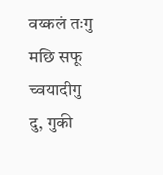वय्कलं तःगु मछि सफू च्वयादीगु दु, गुकी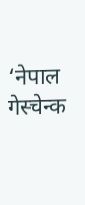‘नेपाल गेस्चेन्क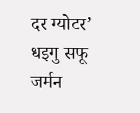दर ग्योटर’ धइगु सफू जर्मन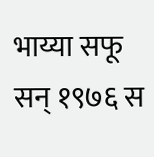भाय्या सफू सन् १९७६ स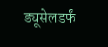ड्यूसेलडर्फं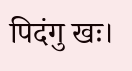पिदंगु खः।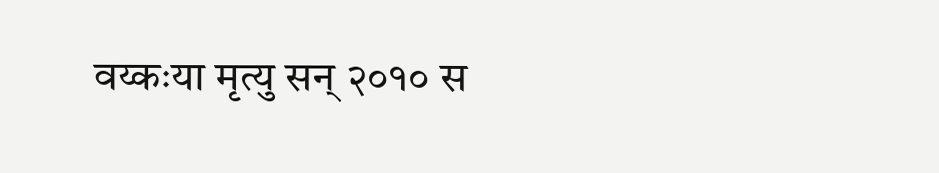वय्कःया मृत्यु सन् २०१० स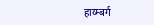हाय्म्बर्ग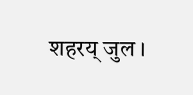शहरय् जुल ।